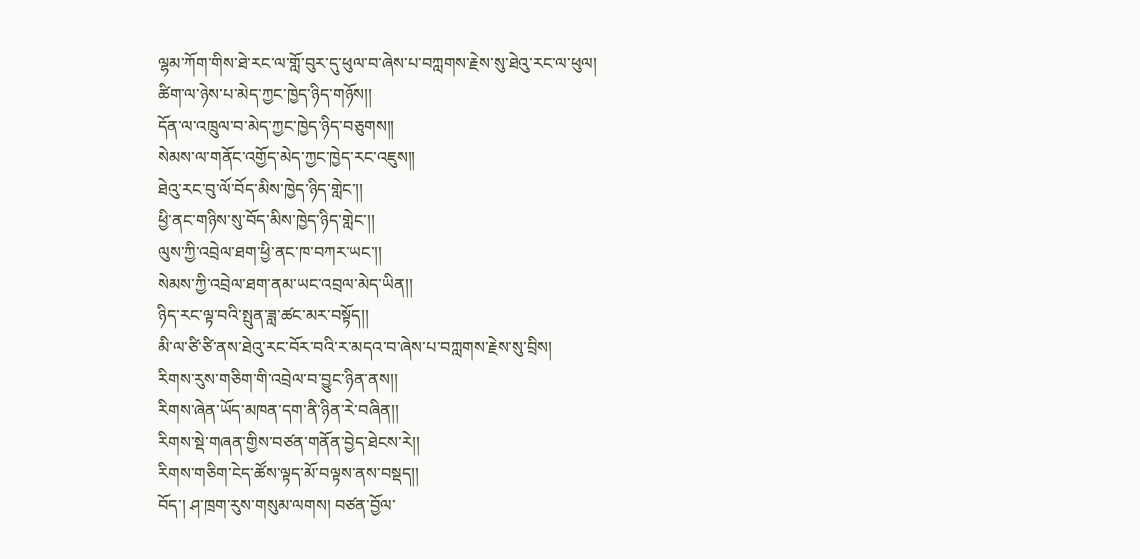ལྷམ་ཀོག་གིས་ཐེ་རང་ལ་གློ་བུར་དུ་ཕུལ་བ་ཞེས་པ་བཀླགས་རྗེས་སུ་ཐེའུ་རང་ལ་ཕུལ།
ཚིག་ལ་ཉེས་པ་མེད་ཀྱང་ཁྱེད་ཉིད་གཉོས།།
དོན་ལ་འཁྲུལ་བ་མེད་ཀྱང་ཁྱེད་ཉིད་བཅུགས།།
སེམས་ལ་གནོང་འགྱོད་མེད་ཀྱང་ཁྱེད་རང་འཇུས།།
ཐེའུ་རང་བུ་ལོ་བོད་མིས་ཁྱེད་ཉིད་གླེང་།།
ཕྱི་ནང་གཉིས་སུ་བོད་མིས་ཁྱེད་ཉིད་གླེང་།།
ལུས་ཀྱི་འབྲེལ་ཐག་ཕྱི་ནང་ཁ་བཀར་ཡང་།།
སེམས་ཀྱི་འབྲེལ་ཐག་ནམ་ཡང་འབྲལ་མེད་ཡིན།།
ཉིད་རང་ལྟ་བའི་སྤུན་ཟླ་ཚང་མར་བསྟོད།།
མི་ལ་ཙི་ཙི་ནས་ཐེའུ་རང་བོར་བའི་ར་མདའ་བ་ཞེས་པ་བཀླགས་རྗེས་སུ་བྲིས།
རིགས་རུས་གཅིག་གི་འབྲེལ་བ་བྱུང་ཉིན་ནས།།
རིགས་ཞེན་ཡོད་མཁན་དག་ནི་ཉིན་རེ་བཞིན།།
རིགས་སྡེ་གཞན་གྱིས་བཙན་གནོན་བྱེད་ཐེངས་རེ།།
རིགས་གཅིག་ངེད་ཚོས་ལྟད་མོ་བལྟས་ནས་བསྡད།།
བོད་། ཤ་ཁྲག་རུས་གསུམ་ལགས། བཙན་བྱོལ་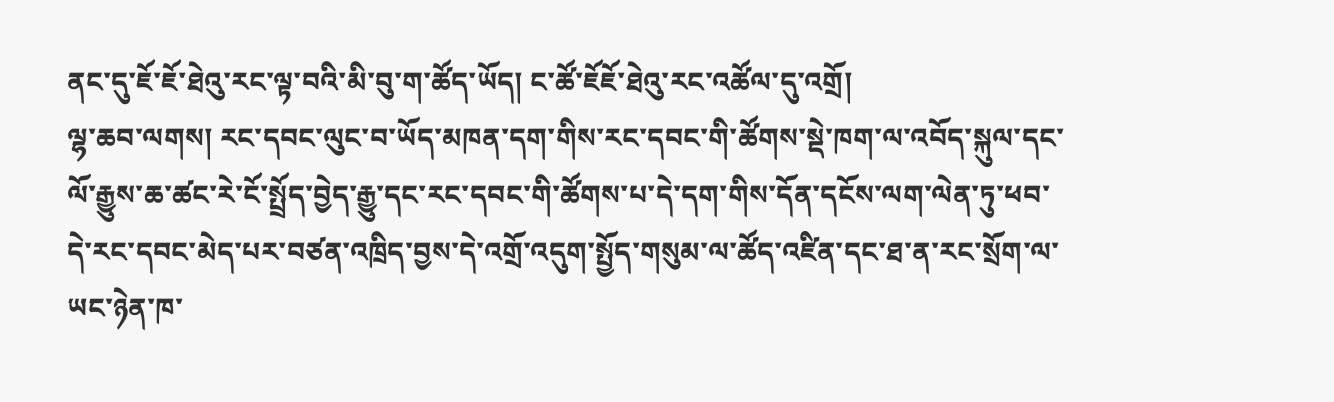ནང་དུ་ཇོ་ཇོ་ཐེའུ་རང་ལྟ་བའི་མི་བུ་ག་ཚོད་ཡོད། ང་ཚོ་ཇོཇོ་ཐེའུ་རང་འཚོལ་དུ་འགྲོ།
ལྷ་ཆབ་ལགས། རང་དབང་ལུང་བ་ཡོད་མཁན་དག་གིས་རང་དབང་གི་ཚོགས་སྡེ་ཁག་ལ་འབོད་སྐུལ་དང་ལོ་རྒྱུས་ཆ་ཚང་རེ་ངོ་སྤྲོད་བྱེད་རྒྱུ་དང་རང་དབང་གི་ཚོགས་པ་དེ་དག་གིས་དོན་དངོས་ལག་ལེན་ཏུ་ཕབ་དེ་རང་དབང་མེད་པར་བཙན་འཁྲིད་བྱས་དེ་འགྲོ་འདུག་སྤྱོད་གསུམ་ལ་ཚོད་འཛིན་དང་ཐ་ན་རང་སྲོག་ལ་ཡང་ཉེན་ཁ་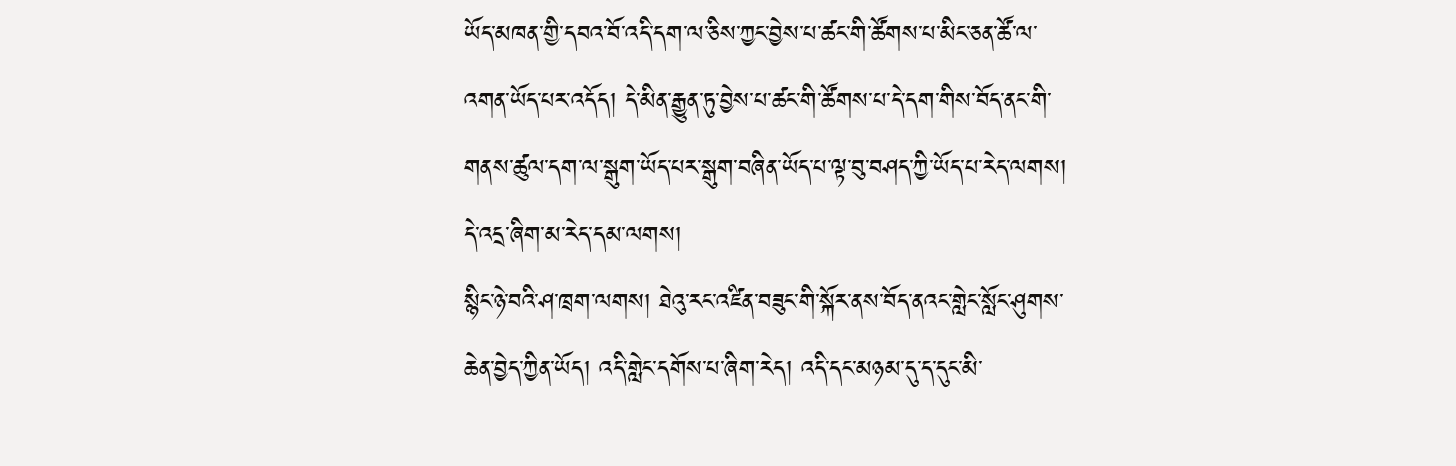ཡོད་མཁན་གྱི་དབའ་བོ་འདི་དག་ལ་ཅིས་ཀྱང་བྱེས་པ་ཚང་གི་ཚོགས་པ་མིང་ཅན་ཚོ་ལ་འགན་ཡོད་པར་འདོད། དེ་མིན་རྒྱུན་ཏུ་བྱེས་པ་ཚང་གི་ཚོགས་པ་དེ་དག་གིས་བོད་ནང་གི་གནས་ཚུལ་དག་ལ་སྒུག་ཡོད་པར་སྒུག་བཞིན་ཡོད་པ་ལྟ་བུ་བཤད་ཀྱི་ཡོད་པ་རེད་ལགས། དེ་འདྲ་ཞིག་མ་རེད་དམ་ལགས།
སྙིང་ཉེ་བའི་ཤ་ཁྲག་ལགས། ཐེའུ་རང་འཛིན་བཟུང་གི་སྐོར་ནས་བོད་ནའང་གླེང་སློང་ཤུགས་ཆེན་བྱེད་ཀྱིན་ཡོད། འདི་གླེང་དགོས་པ་ཞིག་རེད། འདི་དང་མཉམ་དུ་ད་དུང་མི་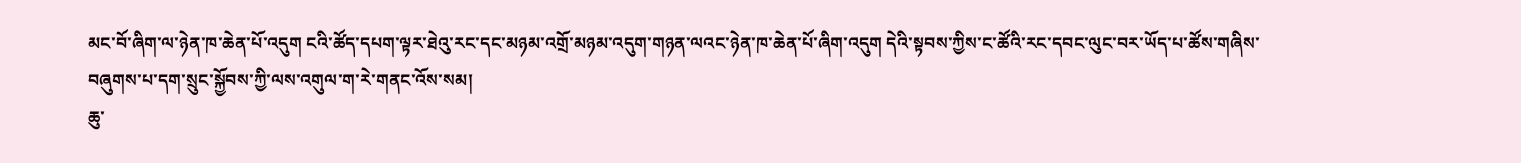མང་བོ་ཞིག་ལ་ཉེན་ཁ་ཆེན་པོ་འདུག ངའི་ཚོད་དཔག་ལྟར་ཐེའུ་རང་དང་མཉམ་འགྲོ་མཉམ་འདུག་གཉན་ལའང་ཉེན་ཁ་ཆེན་པོ་ཞིག་འདུག དེའི་སྟབས་ཀྱིས་ང་ཚོའི་རང་དབང་ལུང་བར་ཡོད་པ་ཚོས་གཞིས་བཞུགས་པ་དག་སྲུང་སྐྱོབས་ཀྱི་ལས་འགུལ་ག་རེ་གནང་འོས་སམ།
ཆུ་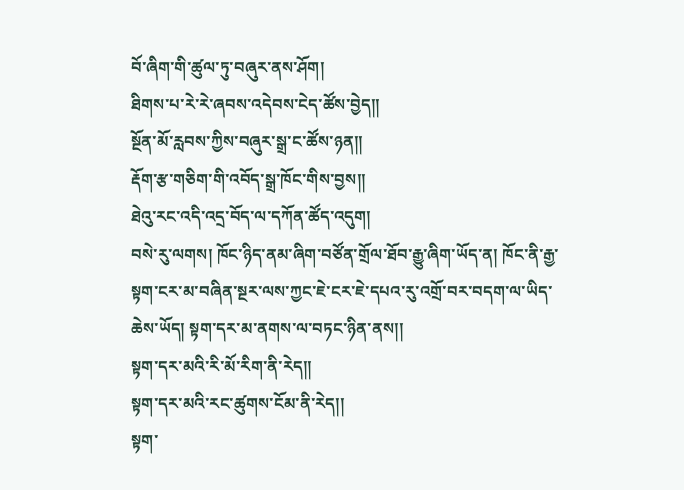བོ་ཞིག་གི་ཚུལ་ཏུ་བཞུར་ནས་ཤོག།
ཐིགས་པ་རེ་རེ་ཞབས་འདེབས་ངེད་ཚོས་བྱེད།།
སྔོན་མོ་རླབས་ཀྱིས་བཞུར་སྒྲ་ང་ཚོས་ཉན།།
རྡོག་རྩ་གཅིག་གི་འབོད་སྒྲ་ཁོང་གིས་བྱས།།
ཐེའུ་རང་འདི་འདྲ་བོད་ལ་དཀོན་ཚོད་འདུག།
བསེ་རུ་ལགས། ཁོང་ཉིད་ནམ་ཞིག་བཙོན་གྲོལ་ཐོབ་རྒྱུ་ཞིག་ཡོད་ན། ཁོང་ནི་རྒྱ་སྟག་ངར་མ་བཞིན་སྔར་ལས་ཀྱང་ཇེ་ངར་ཇེ་དཔའ་རུ་འགྲོ་བར་བདག་ལ་ཡིད་ཆེས་ཡོད། སྟག་དར་མ་ནགས་ལ་བཏང་ཉིན་ནས།།
སྟག་དར་མའི་རི་མོ་རིག་ནི་རེད།།
སྟག་དར་མའི་རང་ཚུགས་ངོམ་ནི་རེད།།
སྟག་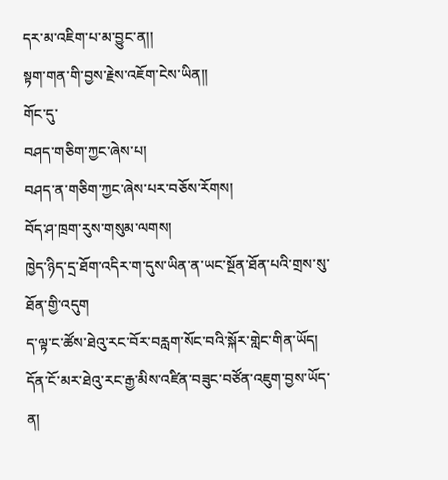དར་མ་འཇིག་པ་མ་བྱུང་ན།།
སྟག་གན་གི་བྱས་རྗེས་འཇོག་ངེས་ཡིན།།
གོང་དུ་
བཤད་གཅིག་ཀྱང་ཞེས་པ།
བཤད་ན་གཅིག་ཀྱང་ཞེས་པར་བཅོས་རོགས།
བོད་ཤ་ཁྲག་རུས་གསུམ་ལགས།
ཁྱེད་ཉིད་དྲ་ཐོག་འདིར་ག་དུས་ཡིན་ན་ཡང་སྔོན་ཐོན་པའི་གྲས་སུ་ཐོན་གྱི་འདུག
ད་ལྟ་ང་ཚོས་ཐེའུ་རང་བོར་བརླག་སོང་བའི་སྐོར་གླེང་གིན་ཡོད།
དོན་ངོ་མར་ཐེའུ་རང་རྒྱ་མིས་འཛིན་བཟུང་བཙོན་འཇུག་བྱས་ཡོད་ན།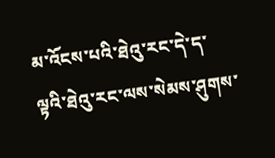མ་འོངས་པའི་ཐེའུ་རང་དེ་ད་ལྟའི་ཐེའུ་རང་ལས་སེམས་ཤུགས་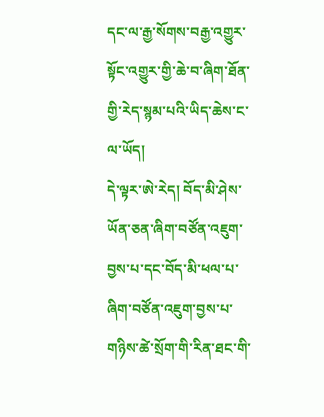དང་ལ་རྒྱ་སོགས་བརྒྱ་འགྱུར་སྟོང་འགྱུར་གྱི་ཆེ་བ་ཞིག་ཐོན་གྱི་རེད་སྙམ་པའི་ཡིད་ཆེས་ང་ལ་ཡོད།
དེ་ལྟར་ཨེ་རེད། བོད་མི་ཤེས་ཡོན་ཅན་ཞིག་བཙོན་འཇུག་བྱས་པ་དང་བོད་མི་ཕལ་པ་ཞིག་བཙོན་འཇུག་བྱས་པ་གཉིས་ཚེ་སྲོག་གི་རིན་ཐང་གི་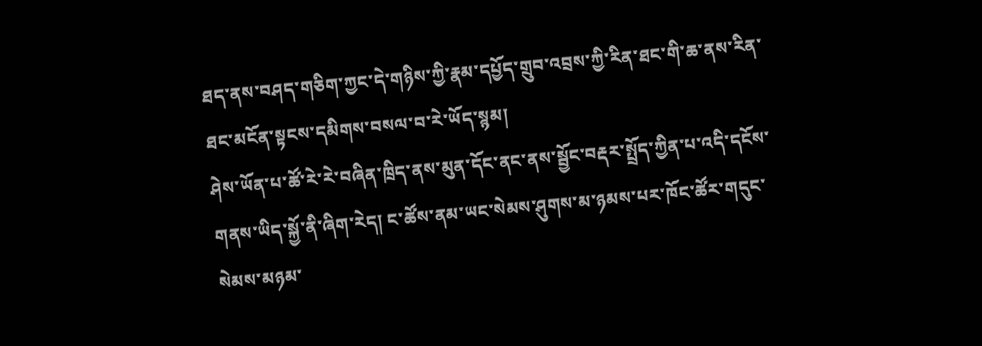ཐད་ནས་བཤད་གཅིག་ཀྱང་དེ་གཉིས་ཀྱི་རྣམ་དཔྱོད་གྲུབ་འབྲས་ཀྱི་རིན་ཐང་གི་ཆ་ནས་རིན་ཐང་མངོན་སྟངས་དམིགས་བསལ་བ་རེ་ཡོད་སྙམ།
ཤེས་ཡོན་པ་ཚོ་རེ་རེ་བཞིན་ཁྲིད་ནས་མུན་དོང་ནང་ནས་སྦྱོང་བརྡར་སྤྲོད་ཀྱིན་པ་འདི་དངོས་གནས་ཡིད་སྐྱོ་ནི་ཞིག་རེད། ང་ཚོས་ནམ་ཡང་སེམས་ཤུགས་མ་ཉམས་པར་ཁོང་ཚོར་གདུང་སེམས་མཉམ་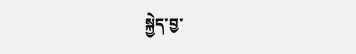སྐྱེད་བྱ་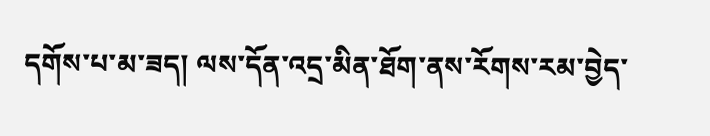དགོས་པ་མ་ཟད། ལས་དོན་འདྲ་མིན་ཐོག་ནས་རོགས་རམ་བྱེད་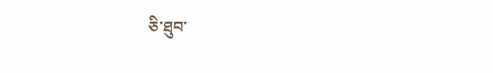ཅི་ཐུབ་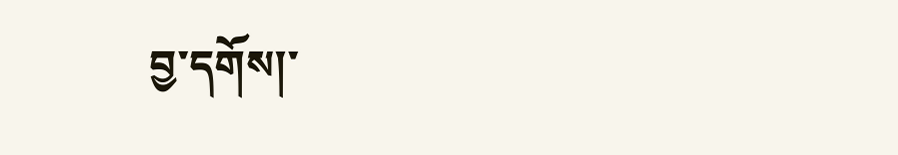བྱ་དགོས།་